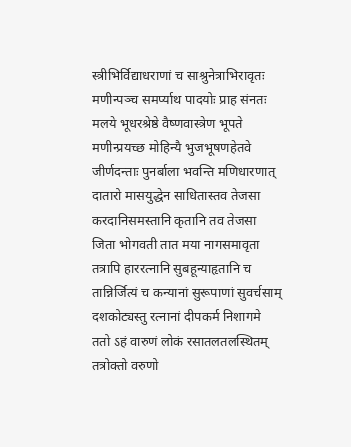स्त्रीभिर्विद्याधराणां च साश्रुनेत्राभिरावृतः
मणीन्पञ्च समर्प्याथ पादयोः प्राह संनतः
मलये भूधरश्रेष्ठे वैष्णवास्त्रेण भूपते
मणीन्प्रयच्छ मोहिन्यै भुजभूषणहेतवे
जीर्णदन्ताः पुनर्बाला भवन्ति मणिधारणात्
दातारो मासयुद्धेन साधितास्तव तेजसा
करदानिसमस्तानि कृतानि तव तेजसा
जिता भोगवती तात मया नागसमावृता
तत्रापि हाररत्नानि सुबहून्याहृतानि च
तान्निर्जित्यं च कन्यानां सुरूपाणां सुवर्चसाम्
दशकोट्यस्तु रत्नानां दीपकर्म निशागमे
ततो ऽहं वारुणं लोकं रसातलतलस्थितम्
तत्रोक्तो वरुणो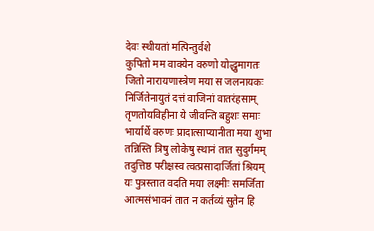देवः स्थीयतां मत्पिन्तुर्वशे
कुपितो मम वाक्येन वरुणो योद्धुमागतः
जितो नारायणास्त्रेण मया स जलनायकः
निर्जितेनायुतं दत्तं वाजिनां वातरंहसाम्
तृणतोयविहीना ये जीवन्ति बहुशः समाः
भार्यार्थे वरुणः प्रादात्साप्यानीता मया शुभा
तन्निस्ति त्रिषु लोकेषु स्थानं तात सुदुर्गमम्
तदुत्तिष्ठ परीक्षस्व त्वत्प्रसादार्जितां श्रियम्
यः पुत्रस्तात वदति मया लक्ष्मीः समर्जिता
आत्मसंभावनं तात न कर्तव्यं सुतेन हि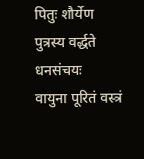पितुः शौर्येण पुत्रस्य वर्द्धते धनसंचयः
वायुना पूरितं वस्त्रं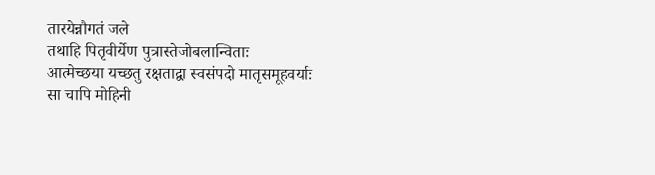तारयेन्नौगतं जले
तथाहि पितृवीर्येण पुत्रास्तेजोबलान्विताः
आत्मेच्छया यच्छतु रक्षताद्वा स्वसंपदो मातृसमूहवर्याः
सा चापि मोहिनी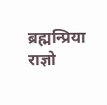ब्रह्मन्प्रिया राज्ञो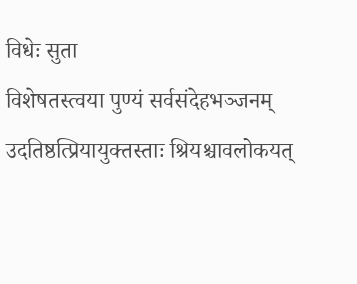विधेः सुता
विशेषतस्त्वया पुण्यं सर्वसंदेहभञ्जनम्
उदतिष्ठत्प्रियायुक्तस्ताः श्रियश्चावलोकयत्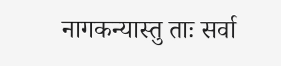नागकन्यास्तु ताः सर्वा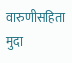वारुणीसहिता मुदा